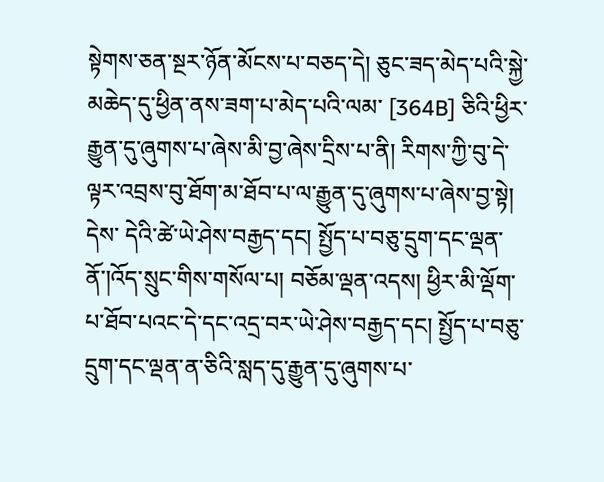སྟེགས་ཅན་སྔར་ཉོན་མོངས་པ་བཅད་དེ། ཅུང་ཟད་མེད་པའི་སྐྱེ་མཆེད་དུ་ཕྱིན་ནས་ཟག་པ་མེད་པའི་ལམ་ [364B] ཅིའི་ཕྱིར་རྒྱུན་དུ་ཞུགས་པ་ཞེས་མི་བྱ་ཞེས་དྲིས་པ་ནི། རིགས་ཀྱི་བུ་དེ་ལྟར་འབྲས་བུ་ཐོག་མ་ཐོབ་པ་ལ་རྒྱུན་དུ་ཞུགས་པ་ཞེས་བྱ་སྟེ། དེས་ དེའི་ཚེ་ཡེ་ཤེས་བརྒྱད་དང། སྤྱོད་པ་བཅུ་དྲུག་དང་ལྡན་ནོ་།འོད་སྲུང་གིས་གསོལ་པ། བཅོམ་ལྡན་འདས། ཕྱིར་མི་ལྡོག་པ་ཐོབ་པའང་དེ་དང་འདྲ་བར་ཡེ་ཤེས་བརྒྱད་དང། སྤྱོད་པ་བཅུ་ དྲུག་དང་ལྡན་ན་ཅིའི་སླད་དུ་རྒྱུན་དུ་ཞུགས་པ་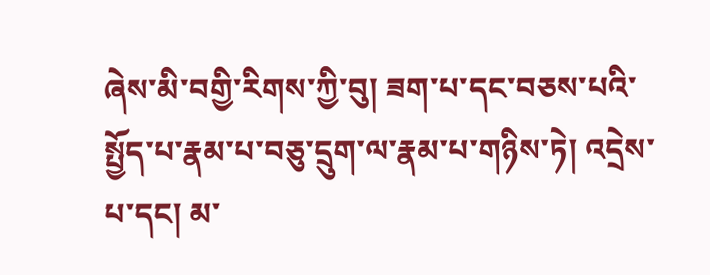ཞེས་མི་བགྱི་རིགས་ཀྱི་བུ། ཟག་པ་དང་བཅས་པའི་སྤྱོད་པ་རྣམ་པ་བཅུ་དྲུག་ལ་རྣམ་པ་གཉིས་ཏེ། འདྲེས་པ་དང། མ་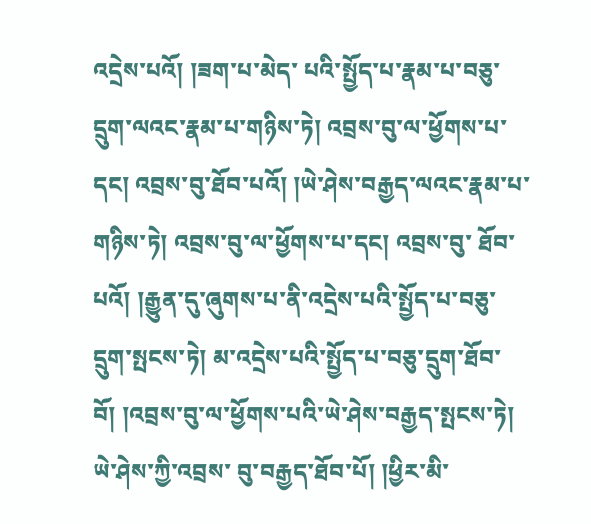འདྲེས་པའོ། །ཟག་པ་མེད་ པའི་སྤྱོད་པ་རྣམ་པ་བཅུ་དྲུག་ལའང་རྣམ་པ་གཉིས་ཏེ། འབྲས་བུ་ལ་ཕྱོགས་པ་དང། འབྲས་བུ་ཐོབ་པའོ། །ཡེ་ཤེས་བརྒྱད་ལའང་རྣམ་པ་གཉིས་ཏེ། འབྲས་བུ་ལ་ཕྱོགས་པ་དང། འབྲས་བུ་ ཐོབ་པའོ། །རྒྱུན་དུ་ཞུགས་པ་ནི་འདྲེས་པའི་སྤྱོད་པ་བཅུ་དྲུག་སྤངས་ཏེ། མ་འདྲེས་པའི་སྤྱོད་པ་བཅུ་དྲུག་ཐོབ་བོ། །འབྲས་བུ་ལ་ཕྱོགས་པའི་ཡེ་ཤེས་བརྒྱད་སྤངས་ཏེ། ཡེ་ཤེས་ཀྱི་འབྲས་ བུ་བརྒྱད་ཐོབ་པོ། །ཕྱིར་མི་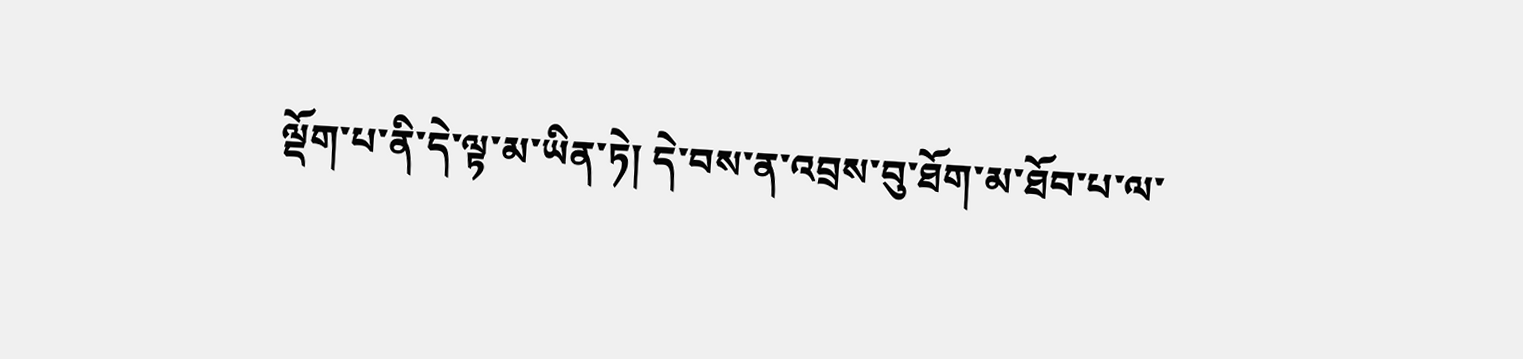ལྡོག་པ་ནི་དེ་ལྟ་མ་ཡིན་ཏེ། དེ་བས་ན་འབྲས་བུ་ཐོག་མ་ཐོབ་པ་ལ་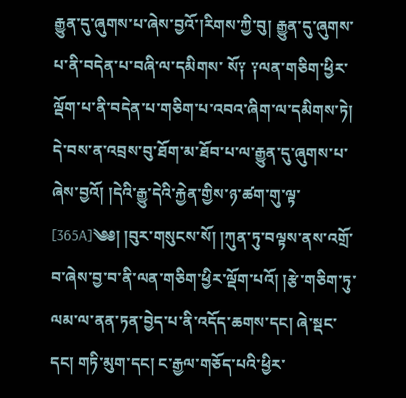རྒྱུན་དུ་ཞུགས་པ་ཞེས་བྱའོ་།རིགས་ཀྱི་བུ། རྒྱུན་དུ་ཞུགས་པ་ནི་བདེན་པ་བཞི་ལ་དམིགས་ སོ༑ ༑ལན་གཅིག་ཕྱིར་ལྡོག་པ་ནི་བདེན་པ་གཅིག་པ་འབའ་ཞིག་ལ་དམིགས་ཏེ། དེ་བས་ན་འབྲས་བུ་ཐོག་མ་ཐོབ་པ་ལ་རྒྱུན་དུ་ཞུགས་པ་ཞེས་བྱའོ། །དེའི་རྒྱུ་དེའི་རྐྱེན་གྱིས་ཉ་ཚག་གུ་ལྟ་ [365A]༄༅། །བུར་གསུངས་སོ། །ཀུན་ཏུ་བལྟས་ནས་འགྲོ་བ་ཞེས་བྱ་བ་ནི་ལན་གཅིག་ཕྱིར་ལྡོག་པའོ། །རྩེ་གཅིག་ཏུ་ལམ་ལ་ནན་ཏན་བྱེད་པ་ནི་འདོད་ཆགས་དང། ཞེ་སྡང་ དང། གཏི་མུག་དང། ང་རྒྱལ་གཅོད་པའི་ཕྱིར་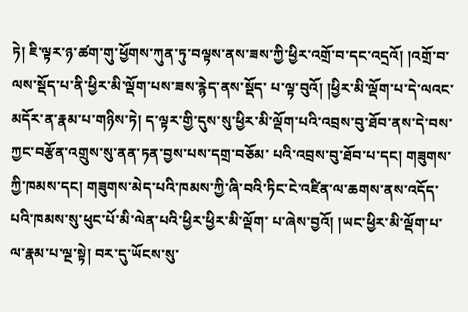ཏེ། ཇི་ལྟར་ཉ་ཚག་གུ་ཕྱོགས་ཀུན་ཏུ་བལྟས་ནས་ཟས་ཀྱི་ཕྱིར་འགྲོ་བ་དང་འདྲའོ། །འགྲོ་བ་ལས་སྡོད་པ་ནི་ཕྱིར་མི་ལྡོག་པས་ཟས་རྙེད་ནས་སྡོད་ པ་ལྟ་བུའོ། །ཕྱིར་མི་ལྡོག་པ་དེ་ལའང་མདོར་ན་རྣམ་པ་གཉིས་ཏེ། ད་ལྟར་གྱི་དུས་སུ་ཕྱིར་མི་ལྡོག་པའི་འབྲས་བུ་ཐོབ་ནས་དེ་བས་ཀྱང་བརྩོན་འགྲུས་སུ་ནན་ཏན་བྱས་པས་དགྲ་བཅོམ་ པའི་འབྲས་བུ་ཐོབ་པ་དང། གཟུགས་ཀྱི་ཁམས་དང། གཟུགས་མེད་པའི་ཁམས་ཀྱི་ཞི་བའི་ཏིང་ངེ་འཛིན་ལ་ཆགས་ནས་འདོད་པའི་ཁམས་སུ་ཕུང་པོ་མི་ལེན་པའི་ཕྱིར་ཕྱིར་མི་ལྡོག་ པ་ཞེས་བྱའོ། །ཡང་ཕྱིར་མི་ལྡོག་པ་ལ་རྣམ་པ་ལྔ་སྟེ། བར་དུ་ཡོངས་སུ་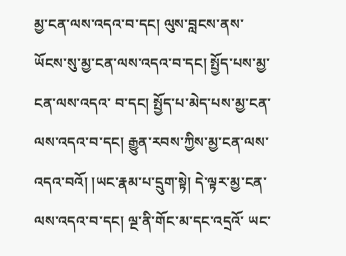མྱ་ངན་ལས་འདའ་བ་དང། ལུས་བླངས་ནས་ཡོངས་སུ་མྱ་ངན་ལས་འདའ་བ་དང། སྤྱོད་པས་མྱ་ངན་ལས་འདའ་ བ་དང། སྤྱོད་པ་མེད་པས་མྱ་ངན་ལས་འདའ་བ་དང། རྒྱུན་རབས་ཀྱིས་མྱ་ངན་ལས་འདའ་བའོ། །ཡང་རྣམ་པ་དྲུག་སྟེ། དེ་ལྟར་མྱ་ངན་ལས་འདའ་བ་དང། ལྔ་ནི་གོང་མ་དང་འདྲའོ་ ཡང་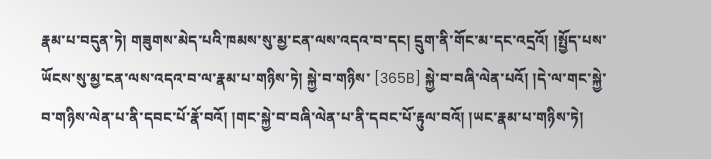རྣམ་པ་བདུན་ཏེ། གཟུགས་མེད་པའི་ཁམས་སུ་མྱ་ངན་ལས་འདའ་བ་དང། དྲུག་ནི་གོང་མ་དང་འདྲའོ། །སྤྱོད་པས་ཡོངས་སུ་མྱ་ངན་ལས་འདའ་བ་ལ་རྣམ་པ་གཉིས་ཏེ། སྐྱེ་བ་གཉིས་ [365B] སྐྱེ་བ་བཞི་ལེན་པའོ། །དེ་ལ་གང་སྐྱེ་བ་གཉིས་ལེན་པ་ནི་དབང་པོ་རྣོ་བའོ། །གང་སྐྱེ་བ་བཞི་ལེན་པ་ནི་དབང་པོ་རྟུལ་བའོ། །ཡང་རྣམ་པ་གཉིས་ཏེ།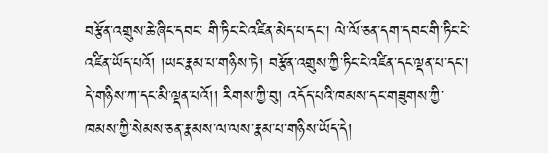བརྩོན་འགྲུས་ཆེ་ཞིང་དབང་ གི་ཏིང་ངེ་འཛིན་མེད་པ་དང། ལེ་ལོ་ཅན་དག་དབང་གི་ཏིང་ངེ་འཛིན་ཡོད་པའོ། །ཡང་རྣམ་པ་གཉིས་ཏེ། བརྩོན་འགྲུས་ཀྱི་ཏིང་ངེ་འཛིན་དང་ལྡན་པ་དང། དེ་གཉིས་ཀ་དང་མི་ལྡན་པའོ།། རིགས་ཀྱི་བུ། འདོད་པའི་ཁམས་དང་གཟུགས་ཀྱི་ཁམས་ཀྱི་སེམས་ཅན་རྣམས་ལ་ལས་རྣམ་པ་གཉིས་ཡོད་དེ།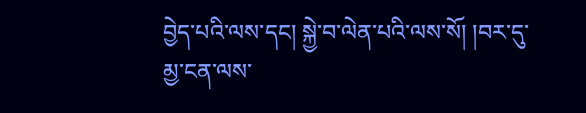བྱེད་པའི་ལས་དང། སྐྱེ་བ་ལེན་པའི་ལས་སོ། །བར་དུ་མྱ་ངན་ལས་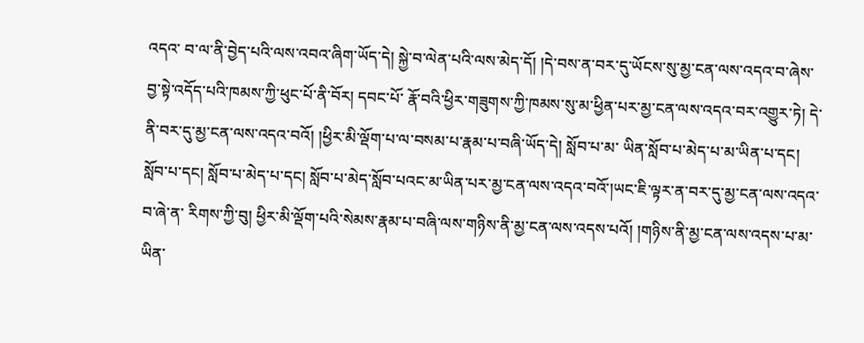འདའ་ བ་ལ་ནི་བྱེད་པའི་ལས་འབའ་ཞིག་ཡོད་དེ། སྐྱེ་བ་ལེན་པའི་ལས་མེད་དོ། །དེ་བས་ན་བར་དུ་ཡོངས་སུ་མྱ་ངན་ལས་འདའ་བ་ཞེས་བྱ་སྟེ་འདོད་པའི་ཁམས་ཀྱི་ཕུང་པོ་ནི་བོར། དབང་པོ་ རྣོ་བའི་ཕྱིར་གཟུགས་ཀྱི་ཁམས་སུ་མ་ཕྱིན་པར་མྱ་ངན་ལས་འདའ་བར་འགྱུར་ཏེ། དེ་ནི་བར་དུ་མྱ་ངན་ལས་འདའ་བའོ། །ཕྱིར་མི་ལྡོག་པ་ལ་བསམ་པ་རྣམ་པ་བཞི་ཡོད་དེ། སློབ་པ་མ་ ཡིན་སློབ་པ་མེད་པ་མ་ཡིན་པ་དང། སློབ་པ་དང། སློབ་པ་མེད་པ་དང། སློབ་པ་མེད་སློབ་པའང་མ་ཡིན་པར་མྱ་ངན་ལས་འདའ་བའོ་།ཡང་ཇི་ལྟར་ན་བར་དུ་མྱ་ངན་ལས་འདའ་བ་ཞེ་ན་ རིགས་ཀྱི་བུ། ཕྱིར་མི་ལྡོག་པའི་སེམས་རྣམ་པ་བཞི་ལས་གཉིས་ནི་མྱ་ངན་ལས་འདས་པའོ། །གཉིས་ནི་མྱ་ངན་ལས་འདས་པ་མ་ཡིན་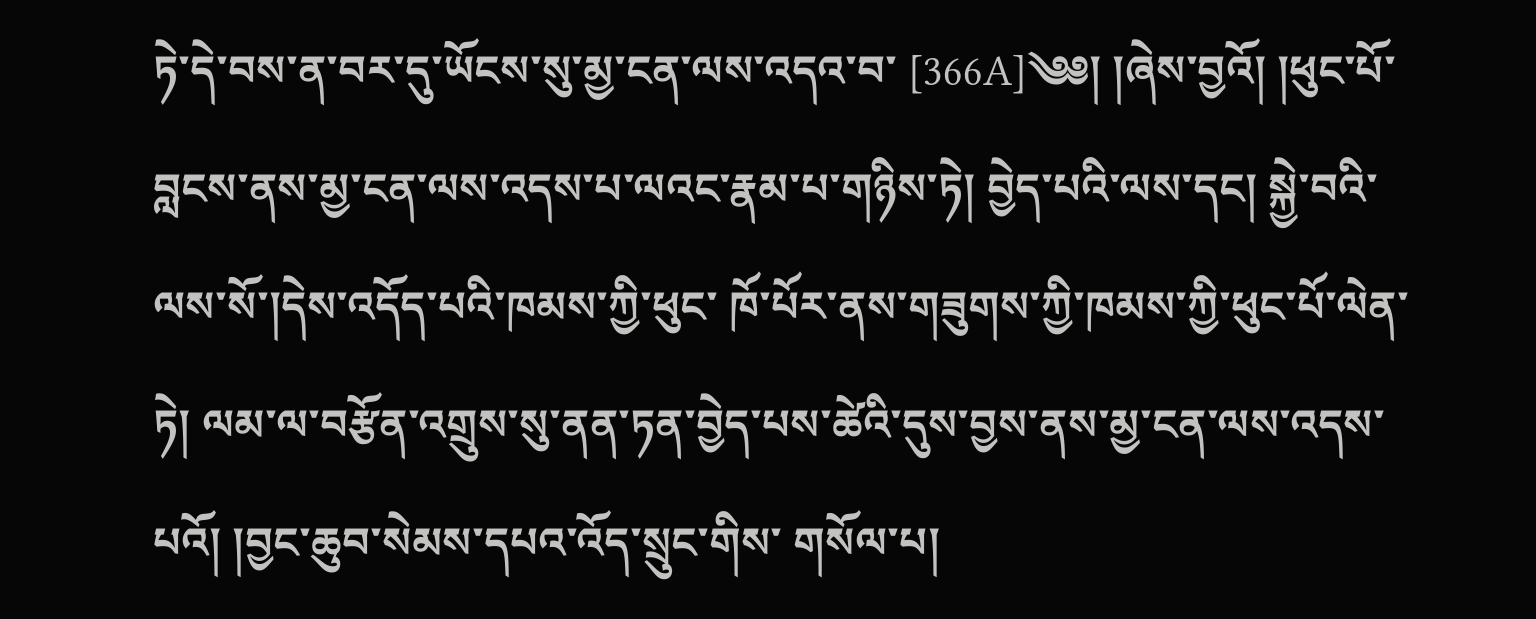ཏེ་དེ་བས་ན་བར་དུ་ཡོངས་སུ་མྱ་ངན་ལས་འདའ་བ་ [366A]༄༅། །ཞེས་བྱའོ། །ཕུང་པོ་བླངས་ནས་མྱ་ངན་ལས་འདས་པ་ལའང་རྣམ་པ་གཉིས་ཏེ། བྱེད་པའི་ལས་དང། སྐྱེ་བའི་ལས་སོ་།དེས་འདོད་པའི་ཁམས་ཀྱི་ཕུང་ ཁོ་པོར་ནས་གཟུགས་ཀྱི་ཁམས་ཀྱི་ཕུང་པོ་ལེན་ཏེ། ལམ་ལ་བརྩོན་འགྲུས་སུ་ནན་ཏན་བྱེད་པས་ཚེའི་དུས་བྱས་ནས་མྱ་ངན་ལས་འདས་པའོ། །བྱང་ཆུབ་སེམས་དཔའ་འོད་སྲུང་གིས་ གསོལ་པ།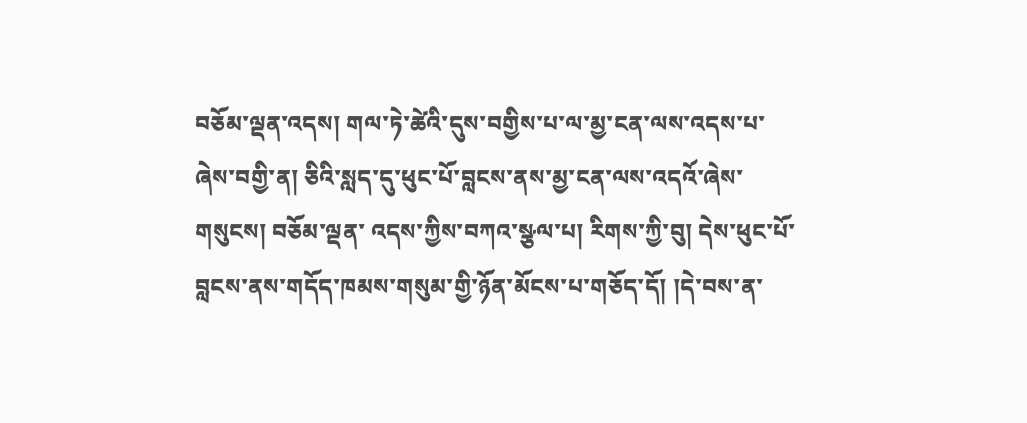བཅོམ་ལྡན་འདས། གལ་ཏེ་ཚེའི་དུས་བགྱིས་པ་ལ་མྱ་ངན་ལས་འདས་པ་ཞེས་བགྱི་ན། ཅིའི་སླད་དུ་ཕུང་པོ་བླངས་ནས་མྱ་ངན་ལས་འདའོ་ཞེས་གསུངས། བཅོམ་ལྡན་ འདས་ཀྱིས་བཀའ་སྩལ་པ། རིགས་ཀྱི་བུ། དེས་ཕུང་པོ་བླངས་ནས་གདོད་ཁམས་གསུམ་གྱི་ཉོན་མོངས་པ་གཅོད་དོ། །དེ་བས་ན་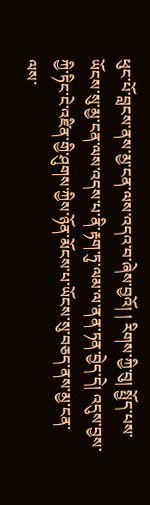ཕུང་པོ་བླངས་ནས་མྱ་ངན་ལས་འདའ་བ་ཞེས་བྱའོ། ། རིགས་ཀྱི་བུ། སྤྱོད་པས་ཡོངས་སུ་མྱ་ངན་ལས་འདས་པ་ནི་རྟག་ཏུ་ལམ་ལ་ནན་ཏན་བྱེད་དེ། འདུས་བྱས་ཀྱི་ཏིང་ངེ་འཛིན་གྱི་ཤུགས་ཀྱིས་ཉོན་མོངས་པ་ཡོངས་སུ་བཅད་ནས་མྱ་ངན་ ལས་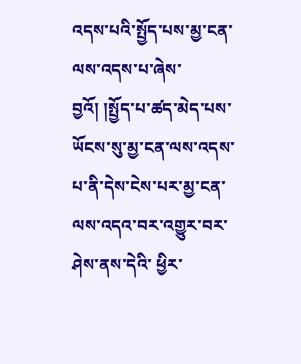འདས་པའི་སྤྱོད་པས་མྱ་ངན་ལས་འདས་པ་ཞེས་བྱའོ། །སྤྱོད་པ་ཚད་མེད་པས་ཡོངས་སུ་མྱ་ངན་ལས་འདས་པ་ནི་དེས་ངེས་པར་མྱ་ངན་ལས་འདའ་བར་འགྱུར་བར་ཤེས་ནས་དེའི་ ཕྱིར་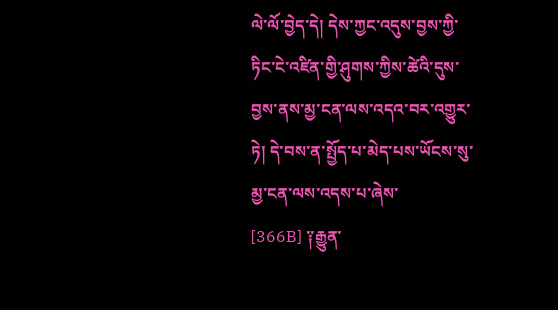ལེ་ལོ་བྱེད་དེ། དེས་ཀྱང་འདུས་བྱས་ཀྱི་ཏིང་ངེ་འཛིན་གྱི་ཤུགས་ཀྱིས་ཚེའི་དུས་བྱས་ནས་མྱ་ངན་ལས་འདའ་བར་འགྱུར་ཏེ། དེ་བས་ན་སྤྱོད་པ་མེད་པས་ཡོངས་སུ་མྱ་ངན་ལས་འདས་པ་ཞེས་ [366B] ༑རྒྱུན་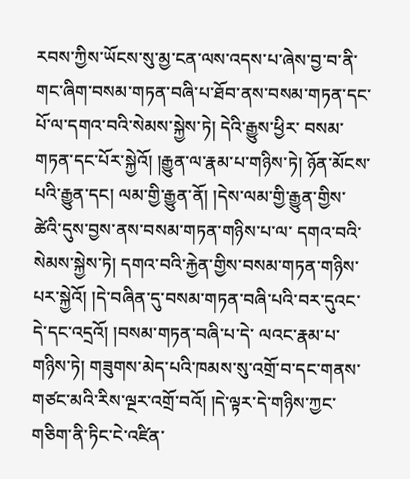རབས་ཀྱིས་ཡོངས་སུ་མྱ་ངན་ལས་འདས་པ་ཞེས་བྱ་བ་ནི་གང་ཞིག་བསམ་གཏན་བཞི་པ་ཐོབ་ནས་བསམ་གཏན་དང་པོ་ལ་དགའ་བའི་སེམས་སྐྱེས་ཏེ། དེའི་རྒྱུས་ཕྱིར་ བསམ་གཏན་དང་པོར་སྐྱེའོ། །རྒྱུན་ལ་རྣམ་པ་གཉིས་ཏེ། ཉོན་མོངས་པའི་རྒྱུན་དང། ལམ་གྱི་རྒྱུན་ནོ། །དེས་ལམ་གྱི་རྒྱུན་གྱིས་ཚེའི་དུས་བྱས་ནས་བསམ་གཏན་གཉིས་པ་ལ་ དགའ་བའི་སེམས་སྐྱེས་ཏེ། དགའ་བའི་རྐྱེན་གྱིས་བསམ་གཏན་གཉིས་པར་སྐྱེའོ། །དེ་བཞིན་དུ་བསམ་གཏན་བཞི་པའི་བར་དུའང་དེ་དང་འདྲའོ། །བསམ་གཏན་བཞི་པ་དེ་ ལའང་རྣམ་པ་གཉིས་ཏེ། གཟུགས་མེད་པའི་ཁམས་སུ་འགྲོ་བ་དང་གནས་གཙང་མའི་རིས་ལྔར་འགྲོ་བའོ། །དེ་ལྟར་དེ་གཉིས་ཀྱང་གཅིག་ནི་ཏིང་ངེ་འཛིན་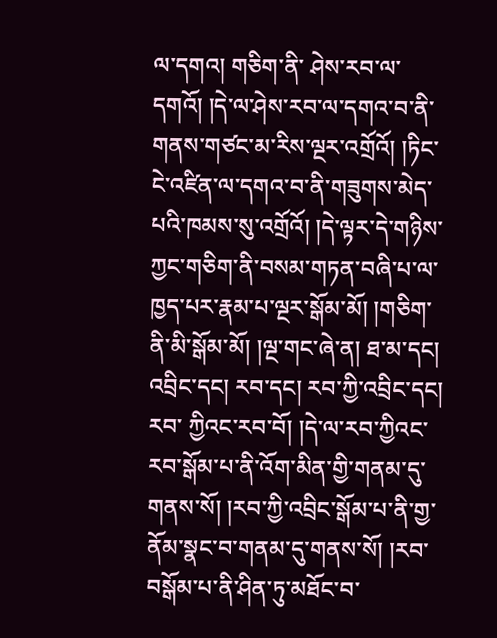ལ་དགའ། གཅིག་ནི་ ཤེས་རབ་ལ་དགའོ། །དེ་ལ་ཤེས་རབ་ལ་དགའ་བ་ནི་གནས་གཙང་མ་རིས་ལྔར་འགྲོའོ། །ཏིང་ངེ་འཛིན་ལ་དགའ་བ་ནི་གཟུགས་མེད་པའི་ཁམས་སུ་འགྲོའོ། །དེ་ལྟར་དེ་གཉིས་ ཀྱང་གཅིག་ནི་བསམ་གཏན་བཞི་པ་ལ་ཁྱད་པར་རྣམ་པ་ལྔར་སྒོམ་མོ། །གཅིག་ནི་མི་སྒོམ་མོ། །ལྔ་གང་ཞེ་ན། ཐ་མ་དང། འབྲིང་དང། རབ་དང། རབ་ཀྱི་འབྲིང་དང། རབ་ ཀྱིའང་རབ་བོ། །དེ་ལ་རབ་ཀྱིའང་རབ་སྒོམ་པ་ནི་འོག་མིན་གྱི་གནམ་དུ་གནས་སོ། །རབ་ཀྱི་འབྲིང་སྒོམ་པ་ནི་གྱ་ནོམ་སྣང་བ་གནམ་དུ་གནས་སོ། །རབ་བསྒོམ་པ་ནི་ཤིན་ཏུ་མཐོང་བ་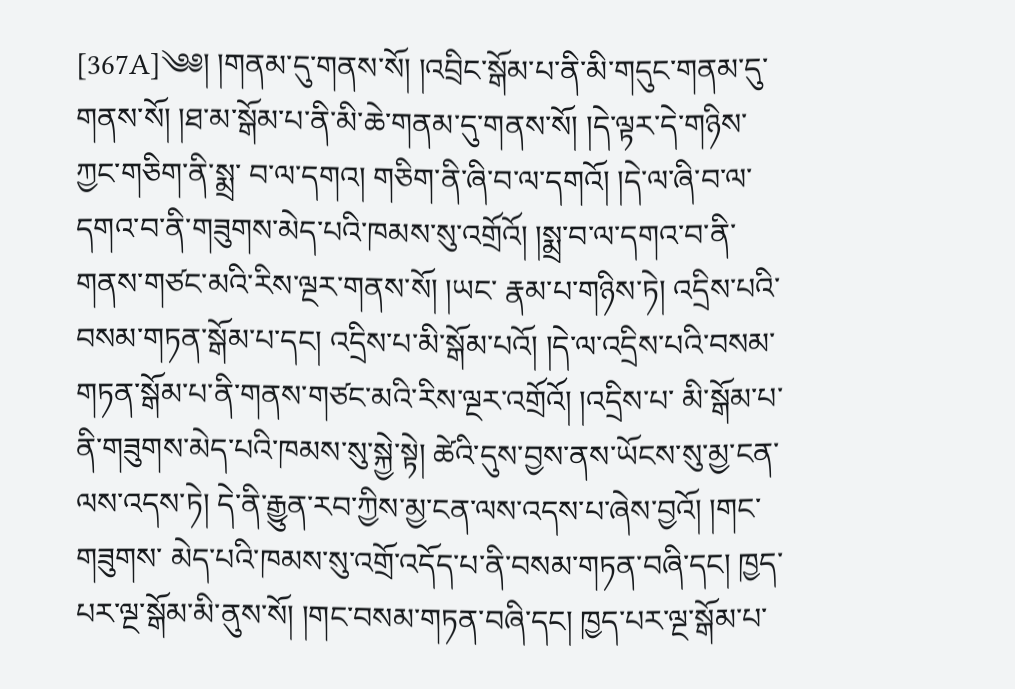[367A]༄༅། །གནམ་དུ་གནས་སོ། །འབྲིང་སྒོམ་པ་ནི་མི་གདུང་གནམ་དུ་གནས་སོ། །ཐ་མ་སྒོམ་པ་ནི་མི་ཆེ་གནམ་དུ་གནས་སོ། །དེ་ལྟར་དེ་གཉིས་ཀྱང་གཅིག་ནི་སྨྲ་ བ་ལ་དགའ། གཅིག་ནི་ཞི་བ་ལ་དགའོ། །དེ་ལ་ཞི་བ་ལ་དགའ་བ་ནི་གཟུགས་མེད་པའི་ཁམས་སུ་འགྲོའོ། །སྨྲ་བ་ལ་དགའ་བ་ནི་གནས་གཙང་མའི་རིས་ལྔར་གནས་སོ། །ཡང་ རྣམ་པ་གཉིས་ཏེ། འདྲིས་པའི་བསམ་གཏན་སྒོམ་པ་དང། འདྲིས་པ་མི་སྒོམ་པའོ། །དེ་ལ་འདྲིས་པའི་བསམ་གཏན་སྒོམ་པ་ནི་གནས་གཙང་མའི་རིས་ལྔར་འགྲོའོ། །འདྲིས་པ་ མི་སྒོམ་པ་ནི་གཟུགས་མེད་པའི་ཁམས་སུ་སྐྱེ་སྟེ། ཚེའི་དུས་བྱས་ནས་ཡོངས་སུ་མྱ་ངན་ལས་འདས་ཏེ། དེ་ནི་རྒྱུན་རབ་ཀྱིས་མྱ་ངན་ལས་འདས་པ་ཞེས་བྱའོ། །གང་གཟུགས་ མེད་པའི་ཁམས་སུ་འགྲོ་འདོད་པ་ནི་བསམ་གཏན་བཞི་དང། ཁྱད་པར་ལྔ་སྒོམ་མི་ནུས་སོ། །གང་བསམ་གཏན་བཞི་དང། ཁྱད་པར་ལྔ་སྒོམ་པ་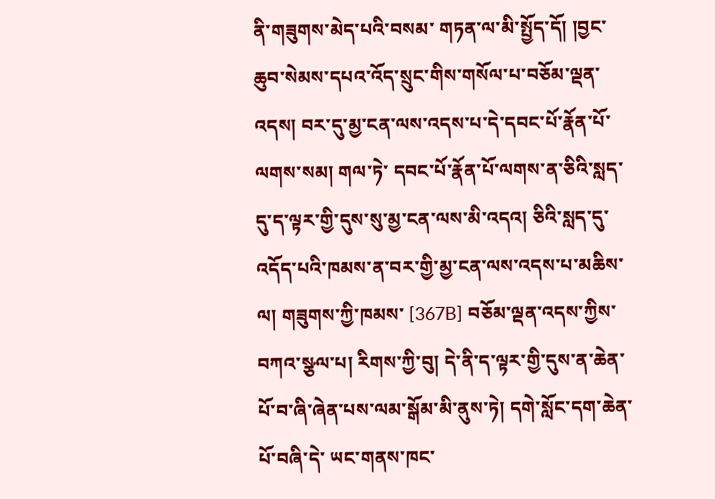ནི་གཟུགས་མེད་པའི་བསམ་ གཏན་ལ་མི་སྤྱོད་དོ། །བྱང་ཆུབ་སེམས་དཔའ་འོད་སྲུང་གིས་གསོལ་པ་བཅོམ་ལྡན་འདས། བར་དུ་མྱ་ངན་ལས་འདས་པ་དེ་དབང་པོ་རྣོན་པོ་ལགས་སམ། གལ་ཏེ་ དབང་པོ་རྣོན་པོ་ལགས་ན་ཅིའི་སླད་དུ་ད་ལྟར་གྱི་དུས་སུ་མྱ་ངན་ལས་མི་འདའ། ཅིའི་སླད་དུ་འདོད་པའི་ཁམས་ན་བར་གྱི་མྱ་ངན་ལས་འདས་པ་མཆིས་ལ། གཟུགས་ཀྱི་ཁམས་ [367B] བཅོམ་ལྡན་འདས་ཀྱིས་བཀའ་སྩལ་པ། རིགས་ཀྱི་བུ། དེ་ནི་ད་ལྟར་གྱི་དུས་ན་ཆེན་པོ་བ་ཞི་ཞེན་པས་ལམ་སྒོམ་མི་ནུས་ཏེ། དགེ་སློང་དག་ཆེན་པོ་བཞི་དེ་ ཡང་གནས་ཁང་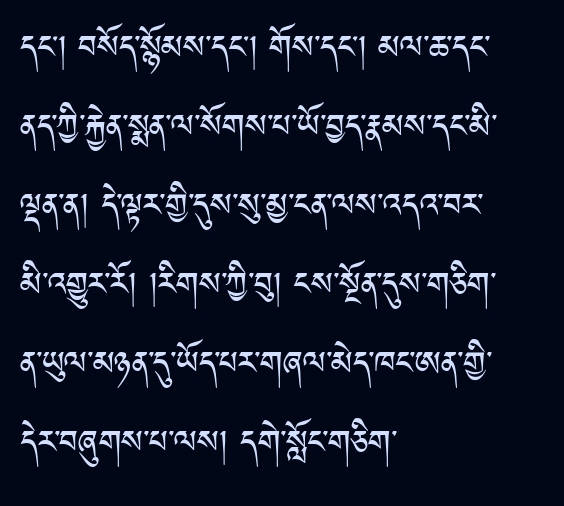དང། བསོད་སྙོམས་དང། གོས་དང། མལ་ཆ་དང་ནད་ཀྱི་རྐྱེན་སྨན་ལ་སོགས་པ་ཡོ་བྱད་རྣམས་དང་མི་ལྡན་ན། དེ་ལྟར་གྱི་དུས་སུ་མྱ་ངན་ལས་འདའ་བར་ མི་འགྱུར་རོ། །རིགས་ཀྱི་བུ། ངས་སྔོན་དུས་གཅིག་ན་ཡུལ་མཉན་དུ་ཡོད་པར་གཞལ་མེད་ཁང་ཨན་གྱི་དེར་བཞུགས་པ་ལས། དགེ་སློང་གཅིག་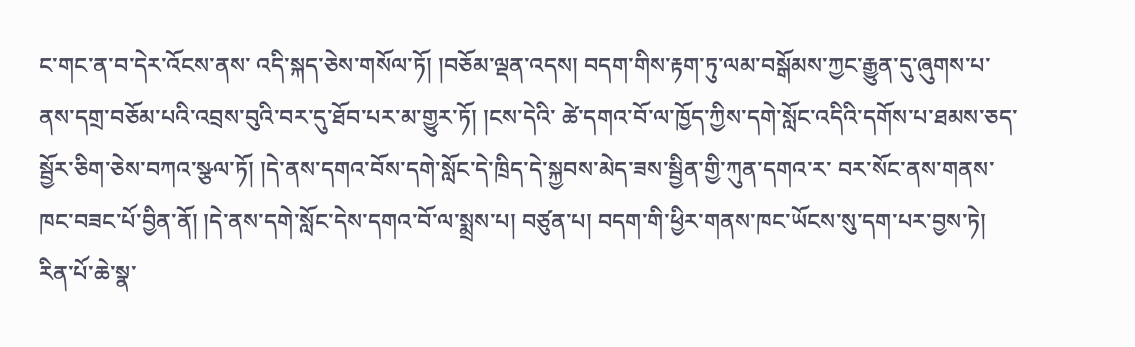ང་གང་ན་བ་དེར་འོངས་ནས་ འདི་སྐད་ཅེས་གསོལ་ཏོ། །བཅོམ་ལྡན་འདས། བདག་གིས་རྟག་ཏུ་ལམ་བསྒོམས་ཀྱང་རྒྱུན་དུ་ཞུགས་པ་ནས་དགྲ་བཅོམ་པའི་འབྲས་བུའི་བར་དུ་ཐོབ་པར་མ་གྱུར་ཏོ། །ངས་དེའི་ ཚེ་དགའ་བོ་ལ་ཁྱོད་ཀྱིས་དགེ་སློང་འདིའི་དགོས་པ་ཐམས་ཅད་སྦྱོར་ཅིག་ཅེས་བཀའ་སྩལ་ཏོ། །དེ་ནས་དགའ་བོས་དགེ་སློང་དེ་ཁྲིད་དེ་སྐྱབས་མེད་ཟས་སྦྱིན་གྱི་ཀུན་དགའ་ར་ བར་སོང་ནས་གནས་ཁང་བཟང་པོ་བྱིན་ནོ། །དེ་ནས་དགེ་སློང་དེས་དགའ་བོ་ལ་སྨྲས་པ། བཙུན་པ། བདག་གི་ཕྱིར་གནས་ཁང་ཡོངས་སུ་དག་པར་བྱས་ཏེ། རིན་པོ་ཆེ་སྣ་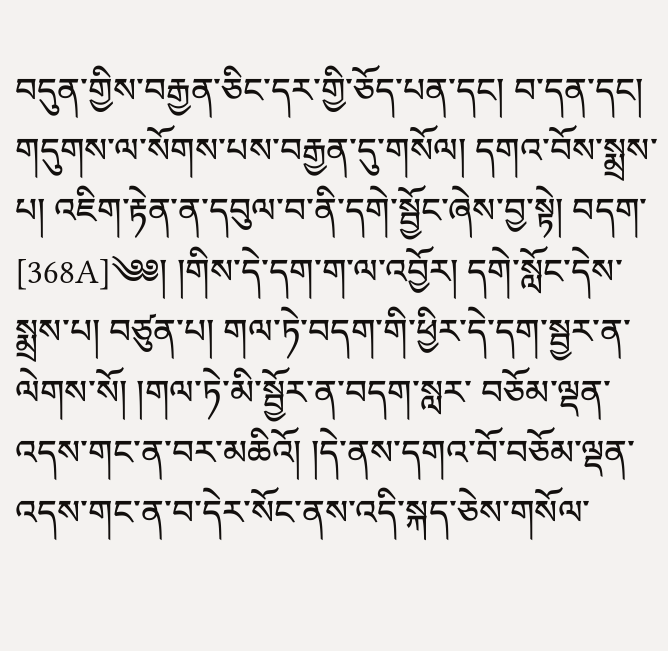བདུན་གྱིས་བརྒྱན་ཅིང་དར་གྱི་ཅོད་པན་དང། བ་དན་དང། གདུགས་ལ་སོགས་པས་བརྒྱན་དུ་གསོལ། དགའ་བོས་སྨྲས་པ། འཇིག་རྟེན་ན་དབུལ་བ་ནི་དགེ་སྦྱོང་ཞེས་བྱ་སྟེ། བདག་ [368A]༄༅། །གིས་དེ་དག་ག་ལ་འབྱོར། དགེ་སློང་དེས་སྨྲས་པ། བཙུན་པ། གལ་ཏེ་བདག་གི་ཕྱིར་དེ་དག་སྦྱར་ན་ལེགས་སོ། །གལ་ཏེ་མི་སྦྱོར་ན་བདག་སླར་ བཅོམ་ལྡན་འདས་གང་ན་བར་མཆིའོ། །དེ་ནས་དགའ་བོ་བཅོམ་ལྡན་འདས་གང་ན་བ་དེར་སོང་ནས་འདི་སྐད་ཅེས་གསོལ་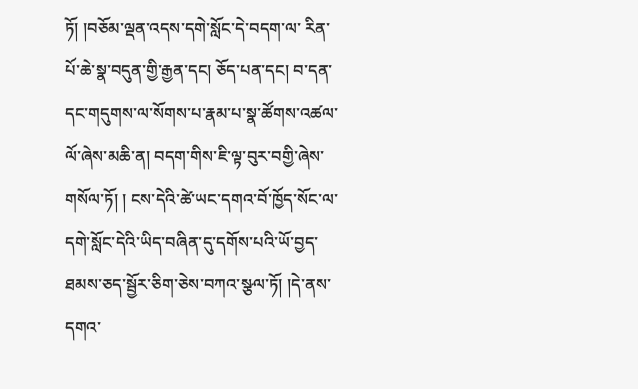ཏོ། །བཅོམ་ལྡན་འདས་དགེ་སློང་དེ་བདག་ལ་ རིན་པོ་ཆེ་སྣ་བདུན་གྱི་རྒྱན་དང། ཅོད་པན་དང། བ་དན་དང་གདུགས་ལ་སོགས་པ་རྣམ་པ་སྣ་ཚོགས་འཚལ་ལོ་ཞེས་མཆི་ན། བདག་གིས་ཇི་ལྟ་བུར་བགྱི་ཞེས་གསོལ་ཏོ། ། ངས་དེའི་ཚེ་ཡང་དགའ་བོ་ཁྱོད་སོང་ལ་དགེ་སློང་དེའི་ཡིད་བཞིན་དུ་དགོས་པའི་ཡོ་བྱད་ཐམས་ཅད་སྦྱོར་ཅིག་ཅེས་བཀའ་སྩལ་ཏོ། །དེ་ནས་དགའ་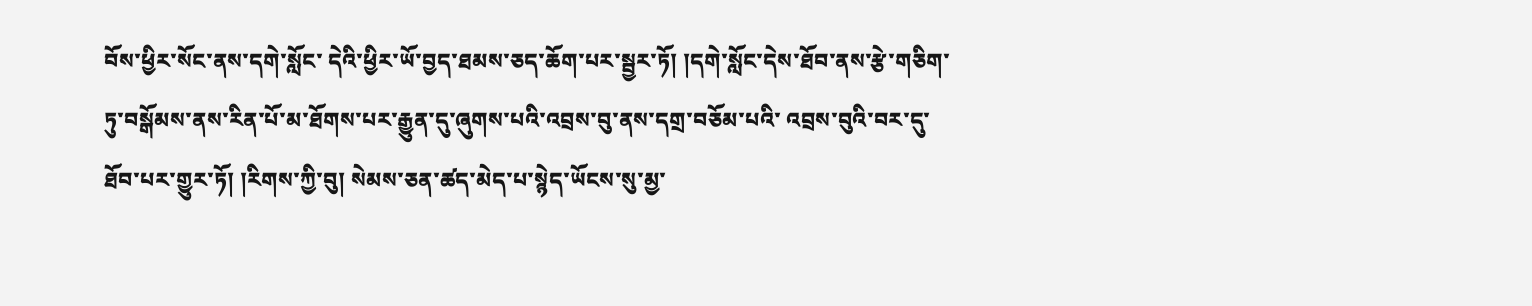བོས་ཕྱིར་སོང་ནས་དགེ་སློང་ དེའི་ཕྱིར་ཡོ་བྱད་ཐམས་ཅད་ཆོག་པར་སྦྱར་ཏོ། །དགེ་སློང་དེས་ཐོབ་ནས་རྩེ་གཅིག་ཏུ་བསྒོམས་ནས་རིན་པོ་མ་ཐོགས་པར་རྒྱུན་དུ་ཞུགས་པའི་འབྲས་བུ་ནས་དགྲ་བཅོམ་པའི་ འབྲས་བུའི་བར་དུ་ཐོབ་པར་གྱུར་ཏོ། །རིགས་ཀྱི་བུ། སེམས་ཅན་ཚད་མེད་པ་སྙེད་ཡོངས་སུ་མྱ་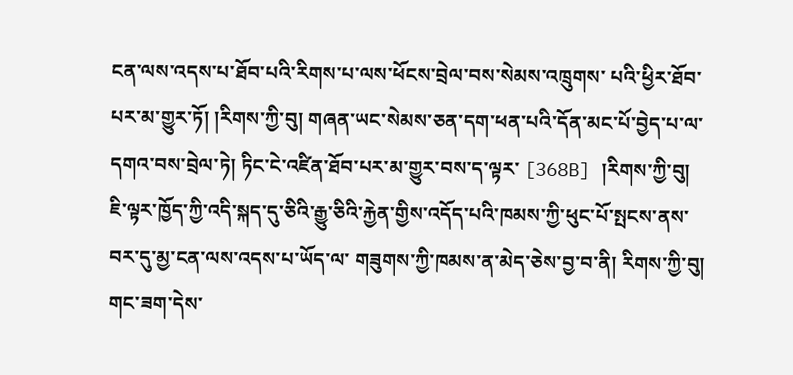ངན་ལས་འདས་པ་ཐོབ་པའི་རིགས་པ་ལས་ཕོངས་བྲེལ་བས་སེམས་འཁྲུགས་ པའི་ཕྱིར་ཐོབ་པར་མ་གྱུར་ཏོ། །རིགས་ཀྱི་བུ། གཞན་ཡང་སེམས་ཅན་དག་ཕན་པའི་དོན་མང་པོ་བྱེད་པ་ལ་དགའ་བས་བྲེལ་ཏེ། ཏིང་ངེ་འཛིན་ཐོབ་པར་མ་གྱུར་བས་ད་ལྟར་ [368B] །རིགས་ཀྱི་བུ། ཇི་ལྟར་ཁྱོད་ཀྱི་འདི་སྐད་དུ་ཅིའི་རྒྱུ་ཅིའི་རྐྱེན་གྱིས་འདོད་པའི་ཁམས་ཀྱི་ཕུང་པོ་སྤངས་ནས་བར་དུ་མྱ་ངན་ལས་འདས་པ་ཡོད་ལ་ གཟུགས་ཀྱི་ཁམས་ན་མེད་ཅེས་བྱ་བ་ནི། རིགས་ཀྱི་བུ། གང་ཟག་དེས་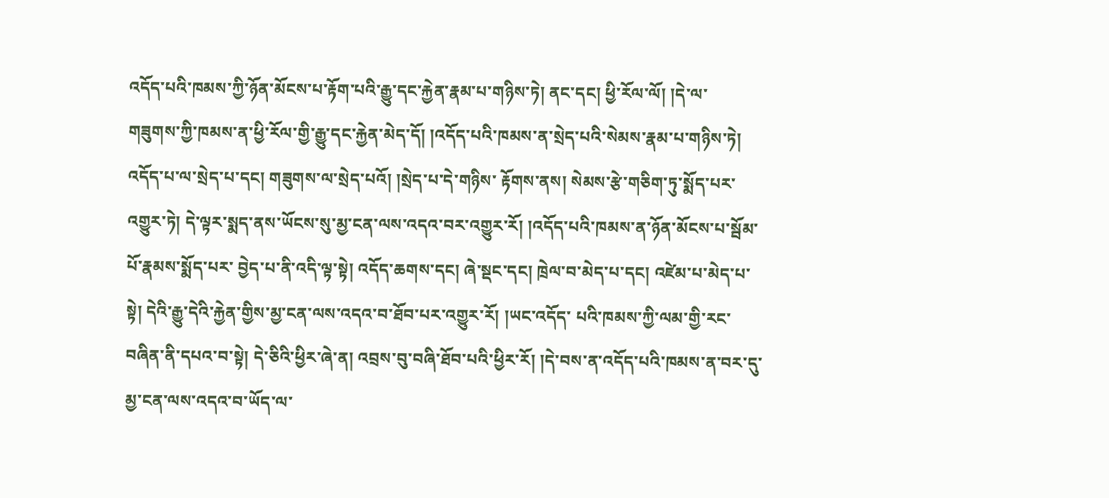འདོད་པའི་ཁམས་ཀྱི་ཉོན་མོངས་པ་རྟོག་པའི་རྒྱུ་དང་རྐྱེན་རྣམ་པ་གཉིས་ཏེ། ནང་དང། ཕྱི་རོལ་ལོ། །དེ་ལ་ གཟུགས་ཀྱི་ཁམས་ན་ཕྱི་རོལ་གྱི་རྒྱུ་དང་རྐྱེན་མེད་དོ། །འདོད་པའི་ཁམས་ན་སྲེད་པའི་སེམས་རྣམ་པ་གཉིས་ཏེ། འདོད་པ་ལ་སྲེད་པ་དང། གཟུགས་ལ་སྲེད་པའོ། །སྲེད་པ་དེ་གཉིས་ རྟོགས་ནས། སེམས་རྩེ་གཅིག་ཏུ་སྨོད་པར་འགྱུར་ཏེ། དེ་ལྟར་སྨད་ནས་ཡོངས་སུ་མྱ་ངན་ལས་འདའ་བར་འགྱུར་རོ། །འདོད་པའི་ཁམས་ན་ཉོན་མོངས་པ་སྦོམ་པོ་རྣམས་སྨོད་པར་ བྱེད་པ་ནི་འདི་ལྟ་སྟེ། འདོད་ཆགས་དང། ཞེ་སྡང་དང། ཁྲེལ་བ་མེད་པ་དང། འཛེམ་པ་མེད་པ་སྟེ། དེའི་རྒྱུ་དེའི་རྐྱེན་གྱིས་མྱ་ངན་ལས་འདའ་བ་ཐོབ་པར་འགྱུར་རོ། །ཡང་འདོད་ པའི་ཁམས་ཀྱི་ལམ་གྱི་རང་བཞིན་ནི་དཔའ་བ་སྟེ། དེ་ཅིའི་ཕྱིར་ཞེ་ན། འབྲས་བུ་བཞི་ཐོབ་པའི་ཕྱིར་རོ། །དེ་བས་ན་འདོད་པའི་ཁམས་ན་བར་དུ་མྱ་ངན་ལས་འདའ་བ་ཡོད་ལ་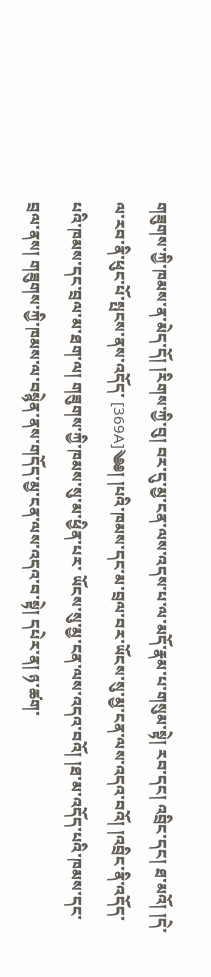གཟུགས་ཀྱི་ཁམས་ན་མེད་དོ། །རིགས་ཀྱི་བུ། བར་དུ་མྱ་ངན་ལས་འདས་པ་ལ་མདོ་རྣམ་པ་གསུམ་སྟེ། རབ་དང། འབྲིང་དང། ཐ་མའོ། །དེ་ལ་རབ་ནི་ཕུང་པོ་སྤངས་ནས་འདོད་ [369A]༄༅། །པའི་ཁམས་དང་མ་བྲལ་བར་ཡོངས་སུ་མྱ་ངན་ལས་འདའ་བའོ། །འབྲིང་ནི་འདོད་པའི་ཁམས་དང་བྲལ་མ་ཐག་ལ། གཟུགས་ཀྱི་ཁམས་སུ་མ་ཕྱིན་པར་ ཡོངས་སུ་མྱ་ངན་ལས་འདའ་བའོ། །ཐ་མ་འདོད་པའི་ཁམས་དང་བྲལ་ནས། གཟུགས་ཀྱི་ཁམས་ལ་བསྙེན་ནས་གདོད་མྱ་ངན་ལས་འདའ་བ་སྟེ། དཔེར་ན། ཉ་ཚག་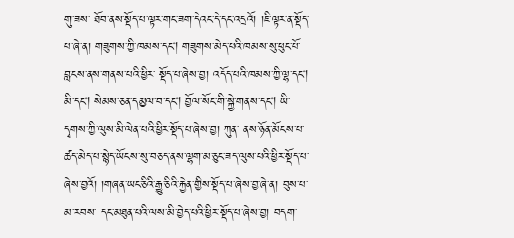གུ་ཟས་ ཐོབ་ནས་སྡོད་པ་ལྟར་གང་ཟག་དེའང་དེ་དང་འདྲའོ། །ཇི་ལྟར་ན་སྡོད་པ་ཞེ་ན། གཟུགས་ཀྱི་ཁམས་དང། གཟུགས་མེད་པའི་ཁམས་སུ་ཕུང་པོ་བླངས་ནས་གནས་པའི་ཕྱིར་ སྡོད་པ་ཞེས་བྱ། འདོད་པའི་ཁམས་ཀྱི་ལྷ་དང། མི་དང། སེམས་ཅན་དམྱལ་བ་དང། བྱོལ་སོང་གི་སྐྱེ་གནས་དང། ཡི་དྭགས་ཀྱི་ལུས་མི་ལེན་པའི་ཕྱིར་སྡོད་པ་ཞེས་བྱ། ཀུན་ ནས་ཉོན་མོངས་པ་ཚད་མེད་པ་སྙེད་ཡོངས་སུ་བཅད་ནས་ལྷག་མ་ཅུང་ཟད་ལུས་པའི་ཕྱིར་སྡོད་པ་ཞེས་བྱའོ། །གཞན་ཡང་ཅིའི་རྒྱུ་ཅིའི་རྐྱེན་གྱིས་སྡོད་པ་ཞེས་བྱ་ཞེ་ན། བུས་པ་མ་རབས་ དང་མཐུན་པའི་ལས་མི་བྱེད་པའི་ཕྱིར་སྡོད་པ་ཞེས་བྱ། བདག་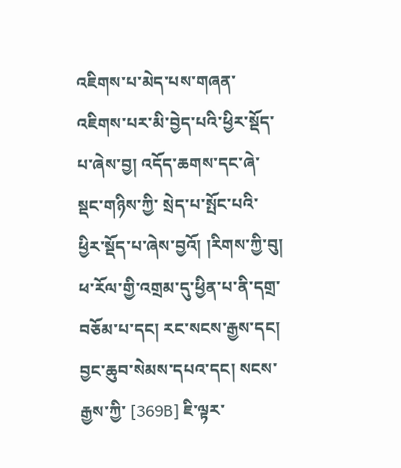འཇིགས་པ་མེད་པས་གཞན་འཇིགས་པར་མི་བྱེད་པའི་ཕྱིར་སྡོད་པ་ཞེས་བྱ། འདོད་ཆགས་དང་ཞེ་སྡང་གཉིས་ཀྱི་ སྲེད་པ་སྤོང་པའི་ཕྱིར་སྡོད་པ་ཞེས་བྱའོ། །རིགས་ཀྱི་བུ། ཕ་རོལ་གྱི་འགྲམ་དུ་ཕྱིན་པ་ནི་དགྲ་བཅོམ་པ་དང། རང་སངས་རྒྱས་དང། བྱང་ཆུབ་སེམས་དཔའ་དང། སངས་རྒྱས་ཀྱི་ [369B] ཇི་ལྟར་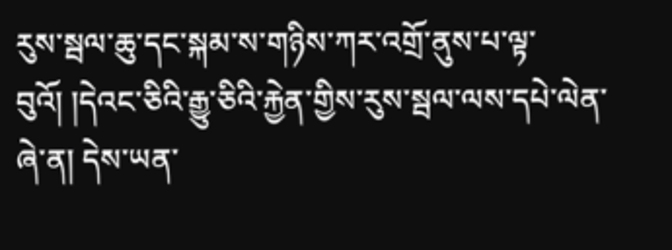རུས་སྦལ་ཆུ་དང་སྐམ་ས་གཉིས་ཀར་འགྲོ་ནུས་པ་ལྟ་བུའོ། །དེའང་ཅིའི་རྒྱུ་ཅིའི་རྐྱེན་གྱིས་རུས་སྦལ་ལས་དཔེ་ལེན་ཞེ་ན། དེས་ཡན་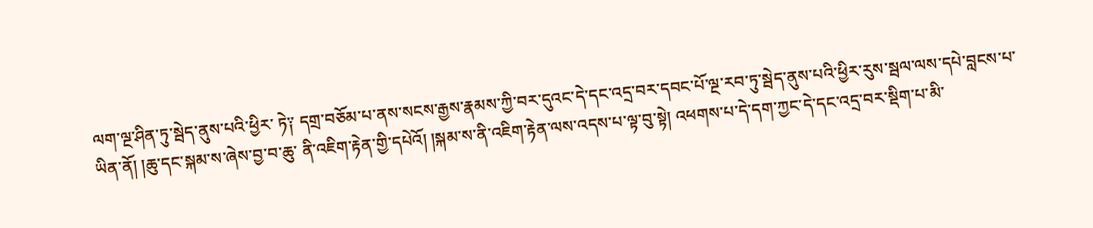ལག་ལྔ་ཤིན་ཏུ་སྦེད་ནུས་པའི་ཕྱིར་ ཏེ༑ དགྲ་བཅོམ་པ་ནས་སངས་རྒྱས་རྣམས་ཀྱི་བར་དུའང་དེ་དང་འདྲ་བར་དབང་པོ་ལྔ་རབ་ཏུ་སྦེད་ནུས་པའི་ཕྱིར་རུས་སྦལ་ལས་དཔེ་བླངས་པ་ཡིན་ནོ། །ཆུ་དང་སྐམ་ས་ཞེས་བྱ་བ་ཆུ་ ནི་འཇིག་རྟེན་གྱི་དཔེའོ། །སྐམ་ས་ནི་འཇིག་རྟེན་ལས་འདས་པ་ལྟ་བུ་སྟེ། འཕགས་པ་དེ་དག་ཀྱང་དེ་དང་འདྲ་བར་སྡིག་པ་མི་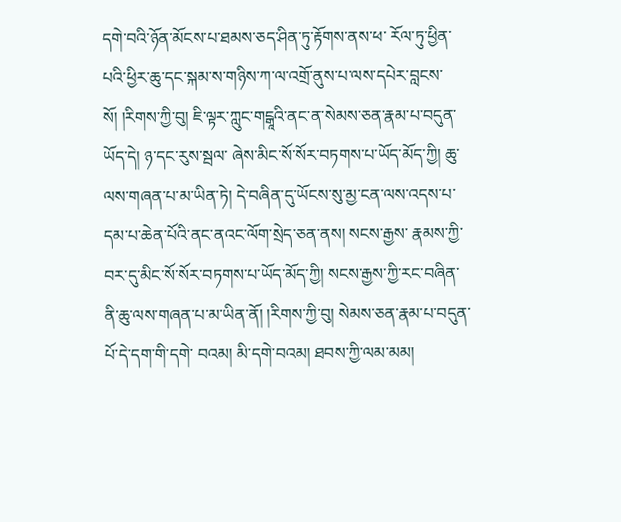དགེ་བའི་ཉོན་མོངས་པ་ཐམས་ཅད་ཤིན་ཏུ་རྟོགས་ནས་ཕ་ རོལ་ཏུ་ཕྱིན་པའི་ཕྱིར་ཆུ་དང་སྐམ་ས་གཉིས་ཀ་ལ་འགྲོ་ནུས་པ་ལས་དཔེར་བླངས་སོ། །རིགས་ཀྱི་བུ། ཇི་ལྟར་ཀླུང་གངྒཱའི་ནང་ན་སེམས་ཅན་རྣམ་པ་བདུན་ཡོད་དེ། ཉ་དང་རུས་སྦལ་ ཞེས་མིང་སོ་སོར་བཏགས་པ་ཡོད་མོད་ཀྱི། ཆུ་ལས་གཞན་པ་མ་ཡིན་ཏེ། དེ་བཞིན་དུ་ཡོངས་སུ་མྱ་ངན་ལས་འདས་པ་དམ་པ་ཆེན་པོའི་ནང་ནའང་ལོག་སྲེད་ཅན་ནས། སངས་རྒྱས་ རྣམས་ཀྱི་བར་དུ་མིང་སོ་སོར་བཏགས་པ་ཡོད་མོད་ཀྱི། སངས་རྒྱས་ཀྱི་རང་བཞིན་ནི་ཆུ་ལས་གཞན་པ་མ་ཡིན་ནོ། །རིགས་ཀྱི་བུ། སེམས་ཅན་རྣམ་པ་བདུན་པོ་དེ་དག་གི་དགེ་ བའམ། མི་དགེ་བའམ། ཐབས་ཀྱི་ལམ་མམ།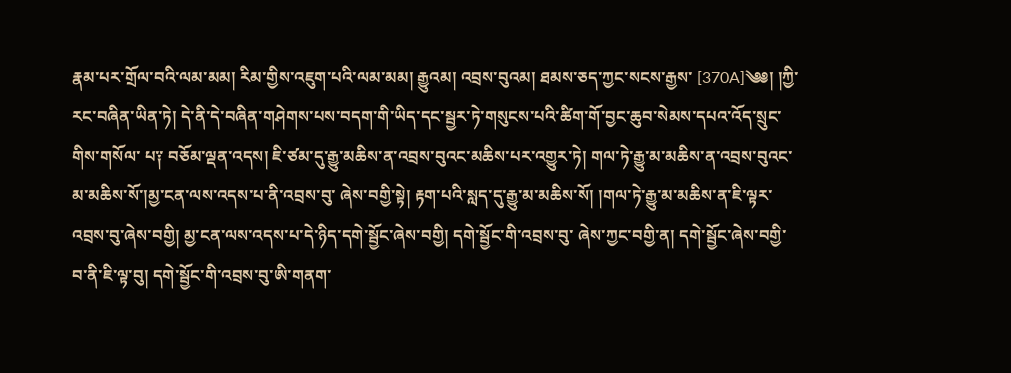རྣམ་པར་གྲོལ་བའི་ལམ་མམ། རིམ་གྱིས་འཇུག་པའི་ལམ་མམ། རྒྱུའམ། འབྲས་བུའམ། ཐམས་ཅད་ཀྱང་སངས་རྒྱས་ [370A]༄༅། །ཀྱི་རང་བཞིན་ཡིན་ཏེ། དེ་ནི་དེ་བཞིན་གཤེགས་པས་བདག་གི་ཡིད་དང་སྦྱར་ཏེ་གསུངས་པའི་ཚིག་གོ་བྱང་ཆུབ་སེམས་དཔའ་འོད་སྲུང་གིས་གསོལ་ པ༑ བཅོམ་ལྡན་འདས། ཇི་ཙམ་དུ་རྒྱུ་མཆིས་ན་འབྲས་བུའང་མཆིས་པར་འགྱུར་ཏེ། གལ་ཏེ་རྒྱུ་མ་མཆིས་ན་འབྲས་བུའང་མ་མཆིས་སོ་།མྱ་ངན་ལས་འདས་པ་ནི་འབྲས་བུ་ ཞེས་བགྱི་སྟེ། རྟག་པའི་སླད་དུ་རྒྱུ་མ་མཆིས་སོ། །གལ་ཏེ་རྒྱུ་མ་མཆིས་ན་ཇི་ལྟར་འབྲས་བུ་ཞེས་བགྱི། མྱ་ངན་ལས་འདས་པ་དེ་ཉིད་དགེ་སྦྱོང་ཞེས་བགྱི། དགེ་སྦྱོང་གི་འབྲས་བུ་ ཞེས་ཀྱང་བགྱི་ན། དགེ་སྦྱོང་ཞེས་བགྱི་བ་ནི་ཇི་ལྟ་བུ། དགེ་སྦྱོང་གི་འབྲས་བུ་ཨི་གནག་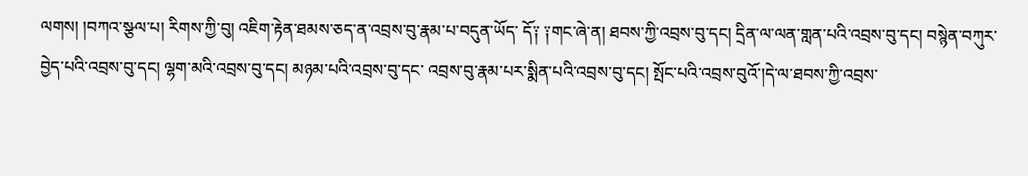ལགས། །བཀའ་སྩལ་པ། རིགས་ཀྱི་བུ། འཇིག་རྟེན་ཐམས་ཅད་ན་འབྲས་བུ་རྣམ་པ་བདུན་ཡོད་ དོ༑ ༑གང་ཞེ་ན། ཐབས་ཀྱི་འབྲས་བུ་དང། དྲིན་ལ་ལན་གླན་པའི་འབྲས་བུ་དང། བསྙེན་བཀུར་བྱེད་པའི་འབྲས་བུ་དང། ལྷག་མའི་འབྲས་བུ་དང། མཉམ་པའི་འབྲས་བུ་དང་ འབྲས་བུ་རྣམ་པར་སྨིན་པའི་འབྲས་བུ་དང། སྤོང་པའི་འབྲས་བུའོ་།དེ་ལ་ཐབས་ཀྱི་འབྲས་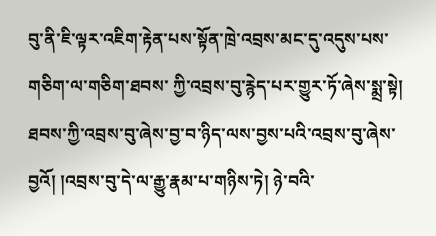བུ་ནི་ཇི་ལྟར་འཇིག་རྟེན་པས་སྟོན་ཁྲེ་འབྲས་མང་དུ་འདུས་པས་གཅིག་ལ་གཅིག་ཐབས་ ཀྱི་འབྲས་བུ་རྙེད་པར་གྱུར་ཏོ་ཞེས་སྨྲ་སྟེ། ཐབས་ཀྱི་འབྲས་བུ་ཞེས་བྱ་བ་ཉིད་ལས་བྱས་པའི་འབྲས་བུ་ཞེས་བྱའོ། །འབྲས་བུ་དེ་ལ་རྒྱུ་རྣམ་པ་གཉིས་ཏེ། ཉེ་བའི་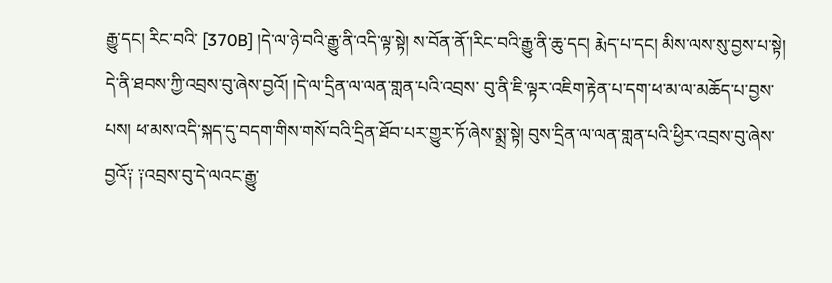རྒྱུ་དང། རིང་བའི་ [370B] །དེ་ལ་ཉེ་བའི་རྒྱུ་ནི་འདི་ལྟ་སྟེ། ས་བོན་ནོ་།རིང་བའི་རྒྱུ་ནི་ཆུ་དང། རྨེད་པ་དང། མིས་ལས་སུ་བྱས་པ་སྟེ། དེ་ནི་ཐབས་ཀྱི་འབྲས་བུ་ཞེས་བྱའོ། །དེ་ལ་དྲིན་ལ་ལན་གླན་པའི་འབྲས་ བུ་ནི་ཇི་ལྟར་འཇིག་རྟེན་པ་དག་ཕ་མ་ལ་མཆོད་པ་བྱས་པས། ཕ་མས་འདི་སྐད་དུ་བདག་གིས་གསོ་བའི་དྲིན་ཐོབ་པར་གྱུར་ཏོ་ཞེས་སྨྲ་སྟེ། བུས་དྲིན་ལ་ལན་གླན་པའི་ཕྱིར་འབྲས་བུ་ཞེས་ བྱའོ༑ ༑འབྲས་བུ་དེ་ལའང་རྒྱུ་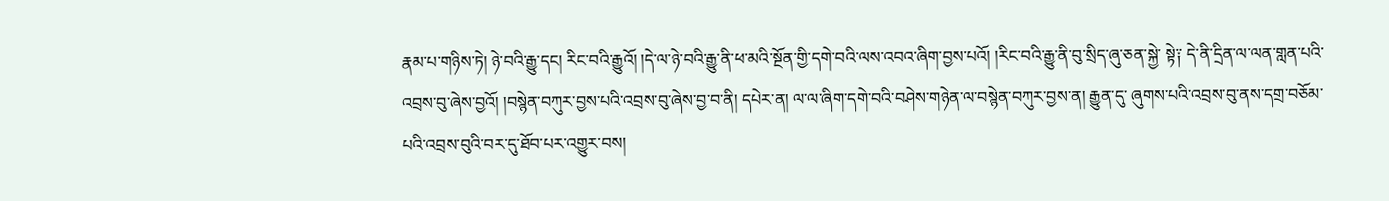རྣམ་པ་གཉིས་ཏེ། ཉེ་བའི་རྒྱུ་དང། རིང་བའི་རྒྱུའོ། །དེ་ལ་ཉེ་བའི་རྒྱུ་ནི་ཕ་མའི་སྔོན་གྱི་དགེ་བའི་ལས་འབའ་ཞིག་བྱས་པའོ། །རིང་བའི་རྒྱུ་ནི་བུ་སྲིད་ཞུ་ཅན་སྐྱེ་ སྟེ༑ དེ་ནི་དྲིན་ལ་ལན་གླན་པའི་འབྲས་བུ་ཞེས་བྱའོ། །བསྙེན་བཀུར་བྱས་པའི་འབྲས་བུ་ཞེས་བྱ་བ་ནི། དཔེར་ན། ལ་ལ་ཞིག་དགེ་བའི་བཤེས་གཉེན་ལ་བསྙེན་བཀུར་བྱས་ན། རྒྱུན་དུ་ ཞུགས་པའི་འབྲས་བུ་ནས་དགྲ་བཅོམ་པའི་འབྲས་བུའི་བར་དུ་ཐོབ་པར་འགྱུར་བས།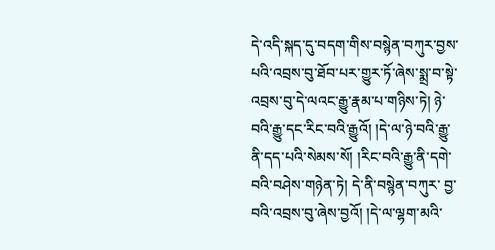དེ་འདི་སྐད་དུ་བདག་གིས་བསྙེན་བཀུར་བྱས་པའི་འབྲས་བུ་ཐོབ་པར་གྱུར་ཏོ་ཞེས་སྨྲ་བ་སྟེ་ འབྲས་བུ་དེ་ལའང་རྒྱུ་རྣམ་པ་གཉིས་ཏེ། ཉེ་བའི་རྒྱུ་དང་རིང་བའི་རྒྱུའོ། །དེ་ལ་ཉེ་བའི་རྒྱུ་ནི་དད་པའི་སེམས་སོ། །རིང་བའི་རྒྱུ་ནི་དགེ་བའི་བཤེས་གཉེན་ཏེ། དེ་ནི་བསྙེན་བཀུར་ བྱ་བའི་འབྲས་བུ་ཞེས་བྱའོ། །དེ་ལ་ལྷག་མའི་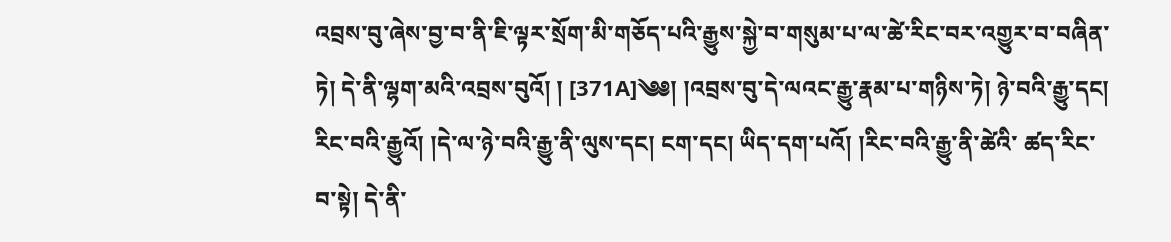འབྲས་བུ་ཞེས་བྱ་བ་ནི་ཇི་ལྟར་སྲོག་མི་གཅོད་པའི་རྒྱུས་སྐྱེ་བ་གསུམ་པ་ལ་ཚེ་རིང་བར་འགྱུར་བ་བཞིན་ཏེ། དེ་ནི་ལྷག་མའི་འབྲས་བུའོ། ། [371A]༄༅། །འབྲས་བུ་དེ་ལའང་རྒྱུ་རྣམ་པ་གཉིས་ཏེ། ཉེ་བའི་རྒྱུ་དང། རིང་བའི་རྒྱུའོ། །དེ་ལ་ཉེ་བའི་རྒྱུ་ནི་ལུས་དང། ངག་དང། ཡིད་དག་པའོ། །རིང་བའི་རྒྱུ་ནི་ཚེའི་ ཚད་རིང་བ་སྟེ། དེ་ནི་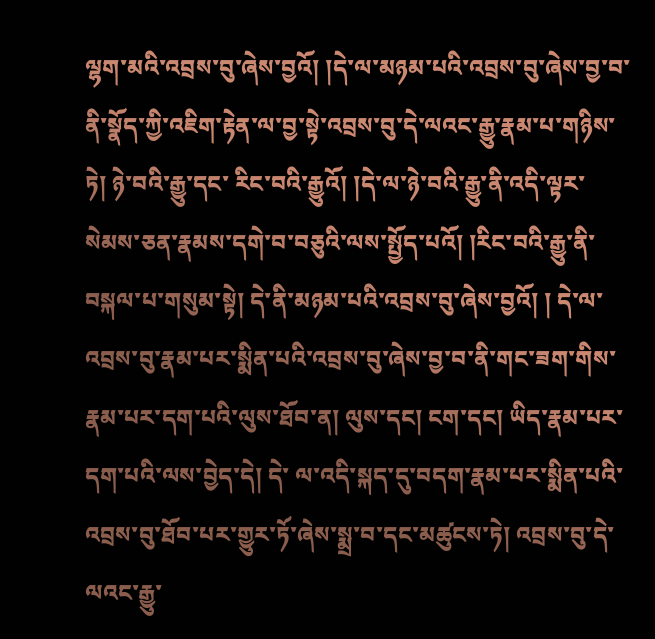ལྷག་མའི་འབྲས་བུ་ཞེས་བྱའོ། །དེ་ལ་མཉམ་པའི་འབྲས་བུ་ཞེས་བྱ་བ་ནི་སྣོད་ཀྱི་འཇིག་རྟེན་ལ་བྱ་སྟེ་འབྲས་བུ་དེ་ལའང་རྒྱུ་རྣམ་པ་གཉིས་ཏེ། ཉེ་བའི་རྒྱུ་དང་ རིང་བའི་རྒྱུའོ། །དེ་ལ་ཉེ་བའི་རྒྱུ་ནི་འདི་ལྟར་སེམས་ཅན་རྣམས་དགེ་བ་བཅུའི་ལས་སྤྱོད་པའོ། །རིང་བའི་རྒྱུ་ནི་བསྐལ་པ་གསུམ་སྟེ། དེ་ནི་མཉམ་པའི་འབྲས་བུ་ཞེས་བྱའོ། ། དེ་ལ་འབྲས་བུ་རྣམ་པར་སྨིན་པའི་འབྲས་བུ་ཞེས་བྱ་བ་ནི་གང་ཟག་གིས་རྣམ་པར་དག་པའི་ལུས་ཐོབ་ན། ལུས་དང། ངག་དང། ཡིད་རྣམ་པར་དག་པའི་ལས་བྱེད་དེ། དེ་ ལ་འདི་སྐད་དུ་བདག་རྣམ་པར་སྨིན་པའི་འབྲས་བུ་ཐོབ་པར་གྱུར་ཏོ་ཞེས་སྨྲ་བ་དང་མཚུངས་ཏེ། འབྲས་བུ་དེ་ལའང་རྒྱུ་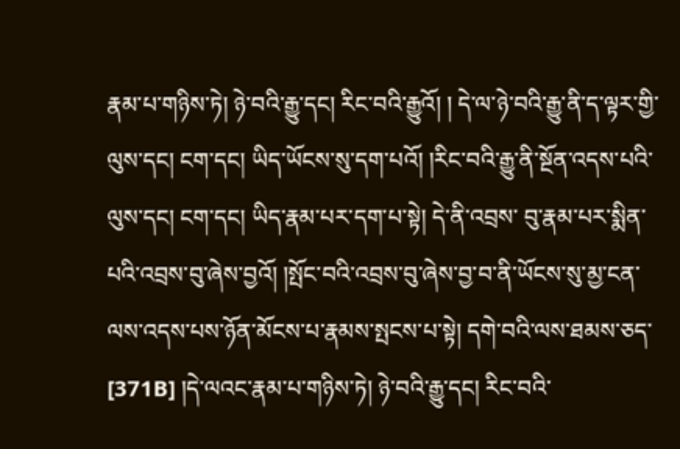རྣམ་པ་གཉིས་ཏེ། ཉེ་བའི་རྒྱུ་དང། རིང་བའི་རྒྱུའོ། ། དེ་ལ་ཉེ་བའི་རྒྱུ་ནི་ད་ལྟར་གྱི་ལུས་དང། ངག་དང། ཡིད་ཡོངས་སུ་དག་པའོ། །རིང་བའི་རྒྱུ་ནི་སྔོན་འདས་པའི་ལུས་དང། ངག་དང། ཡིད་རྣམ་པར་དག་པ་སྟེ། དེ་ནི་འབྲས་ བུ་རྣམ་པར་སྨིན་པའི་འབྲས་བུ་ཞེས་བྱའོ། །སྤོང་བའི་འབྲས་བུ་ཞེས་བྱ་བ་ནི་ཡོངས་སུ་མྱ་ངན་ལས་འདས་པས་ཉོན་མོངས་པ་རྣམས་སྤངས་པ་སྟེ། དགེ་བའི་ལས་ཐམས་ཅད་ [371B] །དེ་ལའང་རྣམ་པ་གཉིས་ཏེ། ཉེ་བའི་རྒྱུ་དང། རིང་བའི་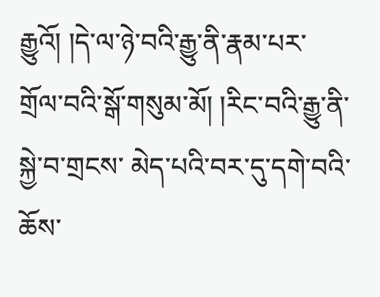རྒྱུའོ། །དེ་ལ་ཉེ་བའི་རྒྱུ་ནི་རྣམ་པར་གྲོལ་བའི་སྒོ་གསུམ་མོ། །རིང་བའི་རྒྱུ་ནི་སྐྱེ་བ་གྲངས་ མེད་པའི་བར་དུ་དགེ་བའི་ཆོས་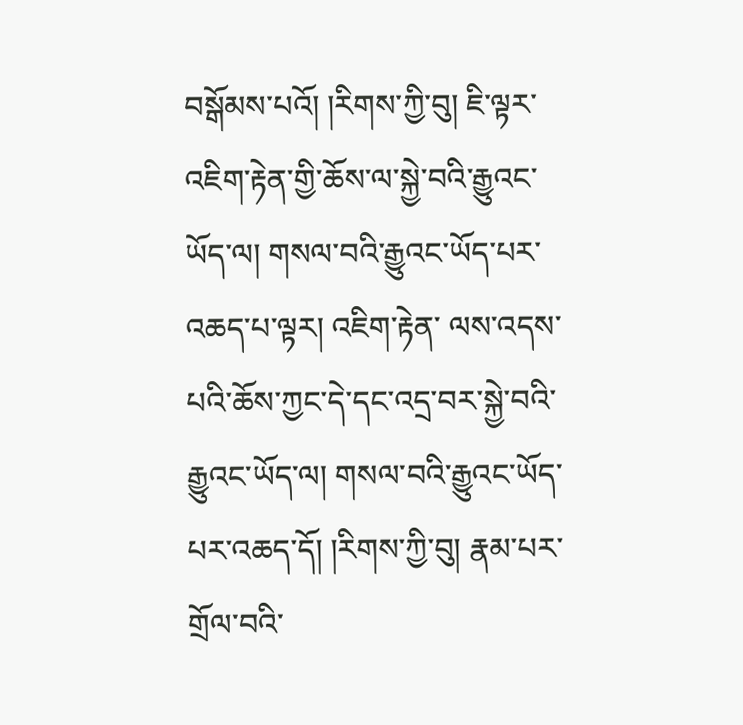བསྒོམས་པའོ། །རིགས་ཀྱི་བུ། ཇི་ལྟར་འཇིག་རྟེན་གྱི་ཆོས་ལ་སྐྱེ་བའི་རྒྱུའང་ཡོད་ལ། གསལ་བའི་རྒྱུའང་ཡོད་པར་འཆད་པ་ལྟར། འཇིག་རྟེན་ ལས་འདས་པའི་ཆོས་ཀྱང་དེ་དང་འདྲ་བར་སྐྱེ་བའི་རྒྱུའང་ཡོད་ལ། གསལ་བའི་རྒྱུའང་ཡོད་པར་འཆད་དོ། །རིགས་ཀྱི་བུ། རྣམ་པར་གྲོལ་བའི་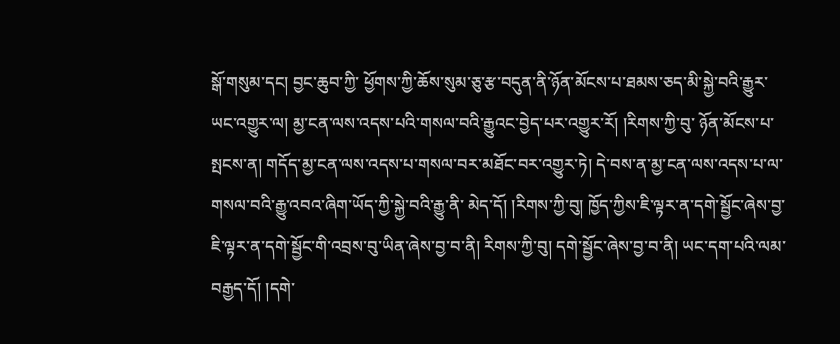སྒོ་གསུམ་དང། བྱང་ཆུབ་ཀྱི་ ཕྱོགས་ཀྱི་ཆོས་སུམ་ཅུ་རྩ་བདུན་ནི་ཉོན་མོངས་པ་ཐམས་ཅད་མི་སྐྱེ་བའི་རྒྱུར་ཡང་འགྱུར་ལ། མྱ་ངན་ལས་འདས་པའི་གསལ་བའི་རྒྱུའང་བྱེད་པར་འགྱུར་རོ། །རིགས་ཀྱི་བུ་ ཉོན་མོངས་པ་སྤངས་ན། གདོད་མྱ་ངན་ལས་འདས་པ་གསལ་བར་མཐོང་བར་འགྱུར་ཏེ། དེ་བས་ན་མྱ་ངན་ལས་འདས་པ་ལ་གསལ་བའི་རྒྱུ་འབའ་ཞིག་ཡོད་ཀྱི་སྐྱེ་བའི་རྒྱུ་ནི་ མེད་དོ། །རིགས་ཀྱི་བུ། ཁྱོད་ཀྱིས་ཇི་ལྟར་ན་དགེ་སྦྱོང་ཞེས་བྱ་ཇི་ལྟར་ན་དགེ་སྦྱོང་གི་འབྲས་བུ་ཡིན་ཞེས་བྱ་བ་ནི། རིགས་ཀྱི་བུ། དགེ་སྦྱོང་ཞེས་བྱ་བ་ནི། ཡང་དག་པའི་ལམ་ བརྒྱད་དོ། །དགེ་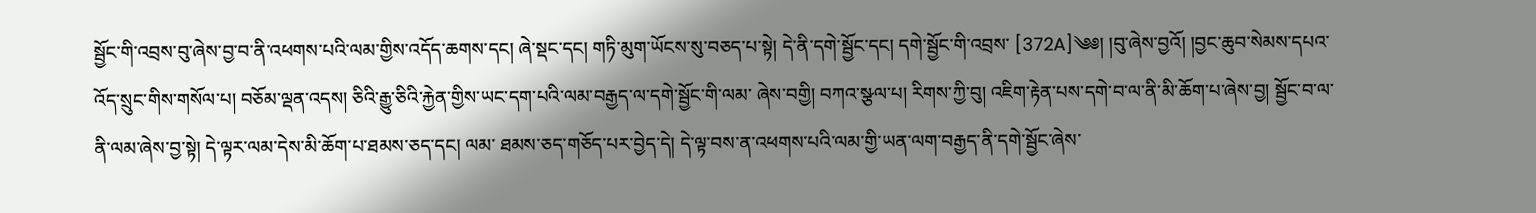སྦྱོང་གི་འབྲས་བུ་ཞེས་བྱ་བ་ནི་འཕགས་པའི་ལམ་གྱིས་འདོད་ཆགས་དང། ཞེ་སྡང་དང། གཏི་མུག་ཡོངས་སུ་བཅད་པ་སྟེ། དེ་ནི་དགེ་སྦྱོང་དང། དགེ་སྦྱོང་གི་འབྲས་ [372A]༄༅། །བུ་ཞེས་བྱའོ། །བྱང་ཆུབ་སེམས་དཔའ་འོད་སྲུང་གིས་གསོལ་པ། བཅོམ་ལྡན་འདས། ཅིའི་རྒྱུ་ཅིའི་རྐྱེན་གྱིས་ཡང་དག་པའི་ལམ་བརྒྱད་ལ་དགེ་སྦྱོང་གི་ལམ་ ཞེས་བགྱི། བཀའ་སྩལ་པ། རིགས་ཀྱི་བུ། འཇིག་རྟེན་པས་དགེ་བ་ལ་ནི་མི་ཆོག་པ་ཞེས་བྱ། སྦྱོང་བ་ལ་ནི་ལམ་ཞེས་བྱ་སྟེ། དེ་ལྟར་ལམ་དེས་མི་ཆོག་པ་ཐམས་ཅད་དང། ལམ་ ཐམས་ཅད་གཅོད་པར་བྱེད་དེ། དེ་ལྟ་བས་ན་འཕགས་པའི་ལམ་གྱི་ཡན་ལག་བརྒྱད་ནི་དགེ་སྦྱོང་ཞེས་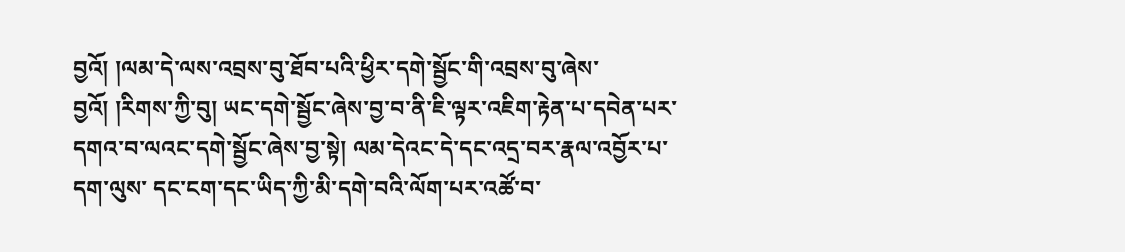བྱའོ། །ལམ་དེ་ལས་འབྲས་བུ་ཐོབ་པའི་ཕྱིར་དགེ་སྦྱོང་གི་འབྲས་བུ་ཞེས་ བྱའོ། །རིགས་ཀྱི་བུ། ཡང་དགེ་སྦྱོང་ཞེས་བྱ་བ་ནི་ཇི་ལྟར་འཇིག་རྟེན་པ་དབེན་པར་དགའ་བ་ལའང་དགེ་སྦྱོང་ཞེས་བྱ་སྟེ། ལམ་དེའང་དེ་དང་འདྲ་བར་རྣལ་འབྱོར་པ་དག་ལུས་ དང་ངག་དང་ཡིད་ཀྱི་མི་དགེ་བའི་ལོག་པར་འཚོ་བ་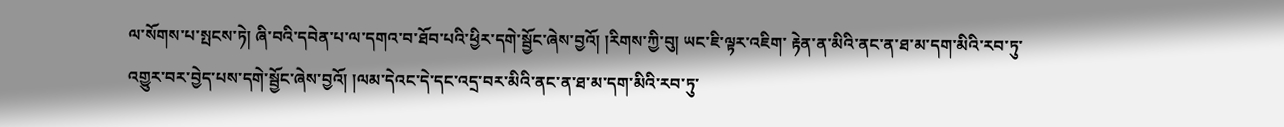ལ་སོགས་པ་སྤངས་ཏེ། ཞི་བའི་དབེན་པ་ལ་དགའ་བ་ཐོབ་པའི་ཕྱིར་དགེ་སྦྱོང་ཞེས་བྱའོ། །རིགས་ཀྱི་བུ། ཡང་ཇི་ལྟར་འཇིག་ རྟེན་ན་མིའི་ནང་ན་ཐ་མ་དག་མིའི་རབ་ཏུ་འགྱུར་བར་བྱེད་པས་དགེ་སྦྱོང་ཞེས་བྱའོ། །ལམ་དེའང་དེ་དང་འདྲ་བར་མིའི་ནང་ན་ཐ་མ་དག་མིའི་རབ་ཏུ་